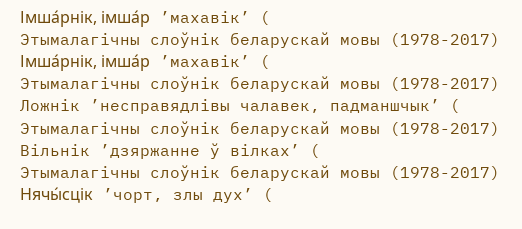Імша́рнік, імша́р ’махавік’ (
Этымалагічны слоўнік беларускай мовы (1978-2017)
Імша́рнік, імша́р ’махавік’ (
Этымалагічны слоўнік беларускай мовы (1978-2017)
Ложнік ’несправядлівы чалавек, падманшчык’ (
Этымалагічны слоўнік беларускай мовы (1978-2017)
Вільнік ’дзяржанне ў вілках’ (
Этымалагічны слоўнік беларускай мовы (1978-2017)
Нячы́сцік ’чорт, злы дух’ (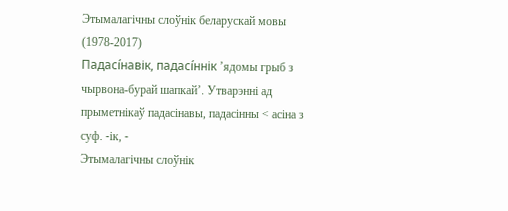Этымалагічны слоўнік беларускай мовы (1978-2017)
Падасі́навік, падасі́ннік ’ядомы грыб з чырвона-бурай шапкай’. Утварэнні ад прыметнікаў падасінавы, падасінны < асіна з суф. ‑ік, ‑
Этымалагічны слоўнік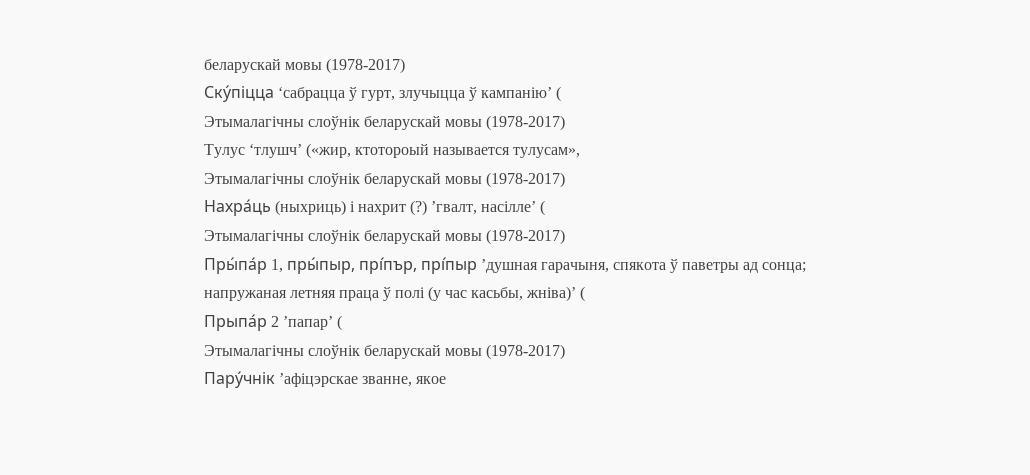беларускай мовы (1978-2017)
Ску́піцца ‘сабрацца ў гурт, злучыцца ў кампанію’ (
Этымалагічны слоўнік беларускай мовы (1978-2017)
Тулус ‘тлушч’ («жир, ктотороый называется тулусам»,
Этымалагічны слоўнік беларускай мовы (1978-2017)
Нахра́ць (ныхриць) і нахрит (?) ’гвалт, насілле’ (
Этымалагічны слоўнік беларускай мовы (1978-2017)
Пры́па́р 1, пры́пыр, прі́пър, прі́пыр ’душная гарачыня, спякота ў паветры ад сонца; напружаная летняя праца ў полі (у час касьбы, жніва)’ (
Прыпа́р 2 ’папар’ (
Этымалагічны слоўнік беларускай мовы (1978-2017)
Пару́чнік ’афіцэрскае званне, якое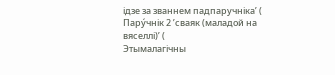ідзе за званнем падпаручніка’ (
Пару́чнік 2 ’сваяк (маладой на вяселлі)’ (
Этымалагічны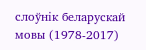слоўнік беларускай мовы (1978-2017)